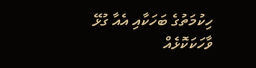ހިކުމަތުގެ ބަހަކާއި އެއާ ގުޅޭ ވާހަކަކޮޅެއް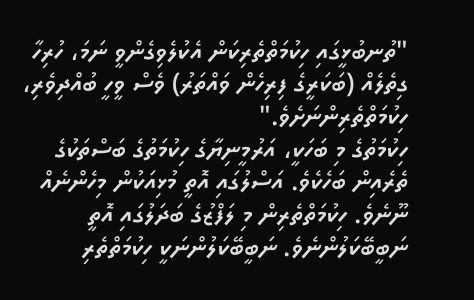"ތުނބުޅީގައި ހިކުމަތްތެރިކަން އެކުލެވިގެންވީ ނަމަ، ހުރިހާ ގިތެލެއް (ބަކަރީގެ ފިރިހެން ވައްތަރު) ވެސް ވީހީ ބުއްދިވެރި، ހިކުމަތްތެރިންނަށެވެ."
ހިކުމަތުގެ މި ބަހަކީ، އަރުމީނިޔާގެ ހިކުމަތުގެ ބަސްތަކުގެ ތެރެއިން ބަހެކެވެ. އަސްލުގައި އޮތީ މުޅިއަކުން މިހެންނެއް ނޫނެވެ. ހިކުމަތްތެރިން މި ލަފްޒުގެ ބަދަލުގައި އޮތީ ނަބީބޭކަލުންނެވެ. ނަބީބޭކަލުންނަކީ ހިކުމަތްތެރި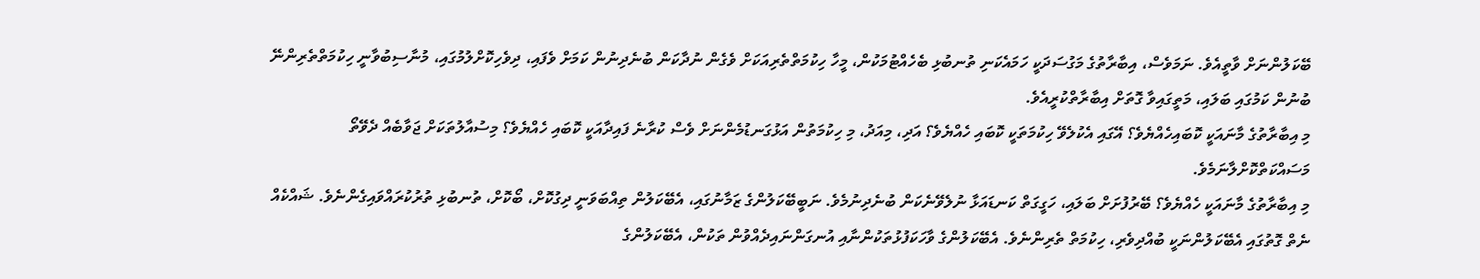ބޭކަލުންނަށް ވާތީއެވެ. ނަމަވެސް، އިބާރާތުގެ މަގުސަދަކީ ހަމައެކަނި ތުނބުޅި ބެހެއްޓުމަކުން، މީހާ ހިކުމަތްތެރިއަކަށް ވެގެން ނުދާކަން ބުނެދިނުން ކަމަށް ވެފައި، ދިވެހިކޮށްލުމުގައި، މުނާސިބުވާނީ ހިކުމަތްތެރިންނޭ ބުނުން ކަމުގައި ބަލައި، މަތީގައިވާ ގޮތަށް އިބާރާތްކުރީއެވެ.
މި އިބާރާތުގެ މާނައަކީ ކޮބައިހެއްޔެވެ؟ އޭގައި އެކުލެވޭ ހިކުމަތަކީ ކޮބައި ހެއްޔެވެ؟ އަދި، މިއަދު، މި ހިކުމަތުން އަޅުގަނޑުމެންނަށް ވެސް ކުރާނެ ފައިދާއަކީ ކޮބައި ހެއްޔެވެ؟ މިސުއާލުތަކަށް ޖަވާބެއް ދެވޭތޯ މަސައްކަތްކޮށްލާނަމެވެ.
މި އިބާރާތުގެ މާނައަކީ ހެއްޔެވެ؟ ބޭރުފުށަށް ބަލައި، ހަގީގަތް ކަނޑައަޅާ ނުލެވޭނެކަން ބުނެދިނުމެވެ. ނަބީބޭކަލުންގެ ޒަމާނުގައި، އެބޭކަލުން ތިއްބަވަނީ ދިގުކޮށް، ބޯކޮށް، ތުނބުޅި ތުރުކުރައްވައިގެންނެވެ. ޝައްކެއް ނެތް ގޮތުގައި އެބޭކަލުންނަކީ ބުއްދިވެރި، ހިކުމަތް ތެރިންނެވެ. އެބޭކަލުންގެ ވާހަކަފުޅުތަކުންނާއި އުނގަންނައިދެއްވުން ތަކުން، އެބޭކަލުންގެ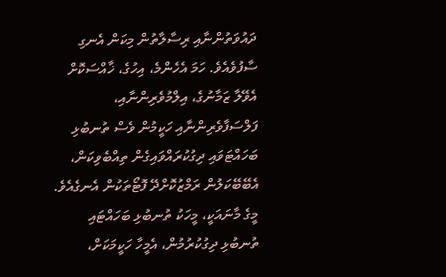ދައުވަތުންނާއި ރިސާލާތުން މިކަން އެނގި ސާފުވެއެވެ. ހަމަ އެހެންމެ، އިހުގެ، ޚާއްސަކޮށް އެވޭލާ ޒަމާނުގެ، އިލްމުވެރިންނާއި، ފަލްސަފާވެރިންނާއި ހަކީމުން ވެސް ތުނބުޅި ބަހައްޓަވައި ދިގުކުރައްވައިގެން ތިއްބެވިކަން، އެބޭބޭކަލުން ރަމްޒުކޮށްދޭ ފޮޓޯތަކުން އެނގެއެވެ. މީގެ މާނައަކީ، މީހަކު ތުނބުޅި ބަހައްޓައި ތުނބުޅި ދިގުކުރުމުން، އެމީހާ ހަކީމަކަށް،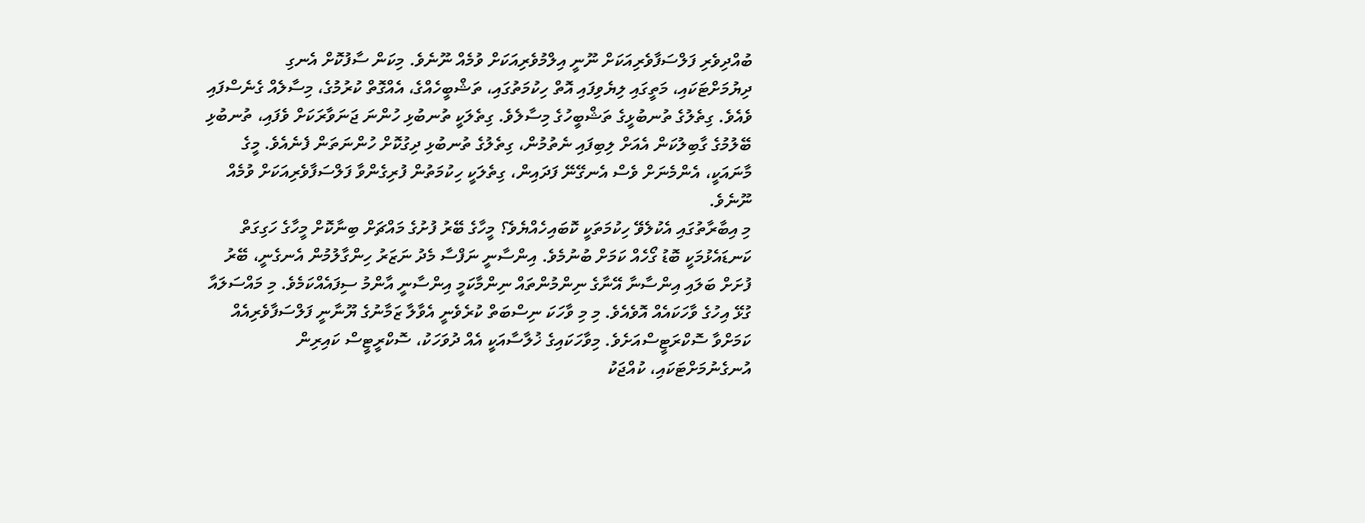ބުއްދިވެރި ފަލްސަފާވެރިއަކަށް ނޫނީ އިލްމުވެރިއަކަށް ވުމެއް ނޫނެވެ. މިކަން ސާފުކޮށް އެނގި ދިޔުމަށްޓަކައި، މަތީގައި ލިޔެވިފައި އޮތް ހިކުމަތުގައި، ތަޝްބީހެއްގެ، އެއްގޮތް ކުރުމުގެ، މިސާލެއް ގެނެސްފައި ވެއެވެ. ގިތެލުގެ ތުނބުޅީގެ ތަޝްބީހުގެ މިސާލެވެ. ގިތެލަކީ ތުނބުޅި ހުންނަ ޖަނަވާރަކަށް ވެފައި، ތުނބުޅި ބޭލުމުގެ ގާބިލުކަން އެއަށް ލިބިފައި ނެތުމުން، ގިތެލުގެ ތުނބުޅި ދިގުކޮށް ހުންނަތަން ފެނެއެވެ. މީގެ މާނައަކީ، އެންމެނަށް ވެސް އެނގޭނޭ ފަދައިން، ގިތެލަކީ ހިކުމަތުން ފުރިގެންވާ ފަލްސަފާވެރިއަކަށް ވުމެއް ނޫނެވެ.
މި އިބާރާތުގައި އެކުލެވޭ ހިކުމަތަކީ ކޮބައިހެއްޔެވެ؟ މީހާގެ ބޭރު ފުށުގެ މައްޗަށް ބިނާކޮށް މީހާގެ ހަގިގަތް ކަނޑައެޅުމަކީ ބޮޑު ގޯހެއް ކަމަށް ބުނުމެވެ. އިންސާނީ ނަފްސާ މެދު ނަޒަރު ހިންގާލުމުން އެނގެނީ، ބޭރު ފުށަށް ބަލައި އިންސާނާ އޭނާގެ ނިންމުންތައް ނިންމާކަމީ އިންސާނީ އާންމު ސިފައެއްކަމެވެ. މި މައްސަލައާ ގުޅޭ އިހުގެ ވާހަކައެއް އޮވެއެވެ. މި މި ވާހަކަ ނިސްބަތް ކުރެވެނީ އެވާލާ ޒަމާނުގެ ޔޫނާނީ ފަލްސަފާވެރިއެއް ކަމަށްވާ ސޮކްރަޓީސްއަށެވެ. މިވާހަކައިގެ ޚުލާސާއަކީ އެއް ދުވަހަކު، ސޮކްރީޓީސް ކައިރިން އުނގެނުމަށްޓަކައި، ކުއްޖަކު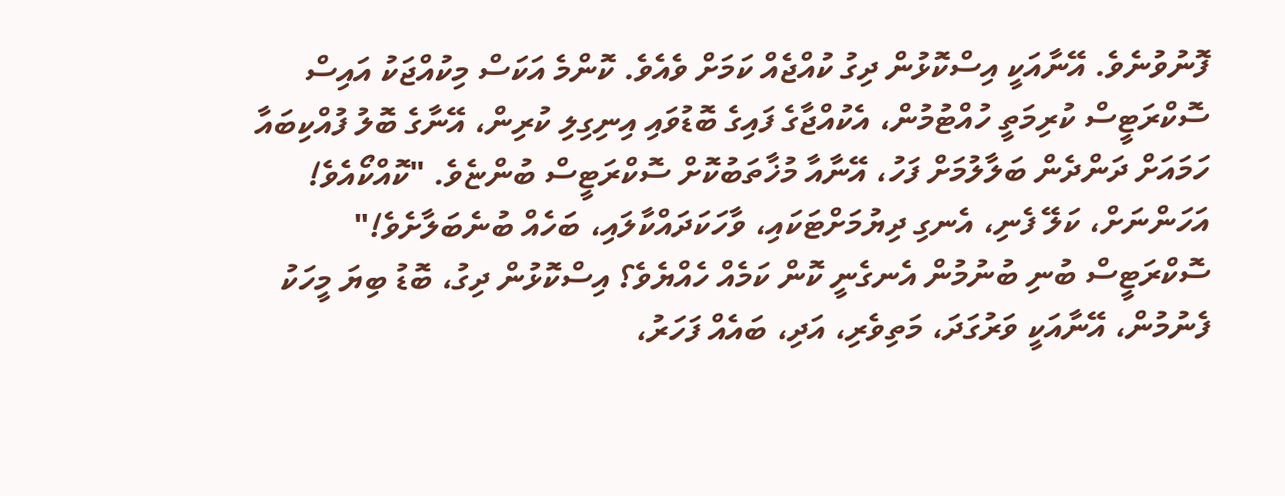ފޮނުވުނެވެ. އޭނާއަކީ އިސްކޮޅުން ދިގު ކުއްޖެއް ކަމަށް ވެއެވެ. ކޮންމެ އަކަސް މިކުއްޖަކު އައިސް ސޮކްރަޓީސް ކުރިމަތީ ހުއްޓުމުން، އެކުއްޖާގެ ފައިގެ ބޮޑުވައި އިނިގިލި ކުރިން، އޭނާގެ ބޮލު ފުއްކިބައާ ހަމައަށް ދަންދެން ބަލާލުމަށް ފަހު، އޭނާއާ މުޚާތަބުކޮށް ސޮކްރަޓީސް ބުންޏެވެ. "ކޮއްކޯއެވެ! އަހަންނަށް، ކަލޭ ފެނި، އެނގި ދިޔުމަށްޓަކައި، ވާހަކަދައްކާލައި، ބަހެއް ބުނެބަލާށެވެ!"
ސޮކްރަޓީސް ބުނި ބުނުމުން އެނގެނީ ކޮން ކަމެއް ހެއްޔެވެ؟ އިސްކޮޅުން ދިގު، ބޮޑު ބިޔަ މީހަކު ފެނުމުން، އޭނާއަކީ ވަރުގަދަ، މަތިވެރި، އަދި، ބައެއް ފަހަރު،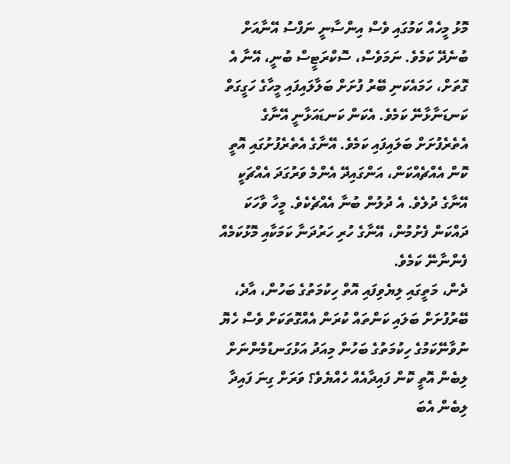މޮޅު މީހެއް ކަމުގައި ވެސް އިންސާނީ ނަފްސު އޭނާއަށް ބުނެދޭ ކަމެވެ. ނަމަވެސް، ސޮކްރަޓީސް ބުނީ، އޭނާ އެ ގޮތަށް، ހަމައެކަނި ބޭރު ފުށަށް ބަލާލައިފައި މީހާގެ ހަގީގަތް ކަނޑަނާޅާނޭ ކަމެވެ. އެކަން ކަނޑައަޅާނީ އޭނާގެ އެތެރެފުށަށް ބަލައިފައި ކަމެވެ. އޭނާގެ އެތެރެފުށުގައި އޮތީ ކޮން އެއްޗެއްކަން، އަންގައިދޭ އެންމެ ވަރުގަދަ އެއްޗަކީ އޭނާގެ ދުލެވެ. އެ ދުލުން ބުނާ އެއްޗެކެވެ. މީހާ ވާހަކަ ދައްކަން ފެށުމުން، އޭނާގެ ހުރި ހަރުދަނާ ކަމަކާއި މޮޅުކަމެއް ފެންނާނޭ ކަމެވެ.
ދެން، މަތީގައި ލިޔެވިފައި އޮތް ހިކުމަތުގެ ބަހުން، އާދެ، ބޭރުފުށަށް ބަލައި ކަންތައް ކުރަން އެއްގޮތަކަށް ވެސް ހެޔޮ ނުވާނޭކަމުގެ ހިކުމަތުގެ ބަހުން މިއަދު އަޅުގަނޑުމެންނަށް ލިބެން އޮތީ ކޮން ފައިދާއެއް ހެއްޔެވެ؟ ވަރަށް ގިނަ ފައިދާ ލިބެން އެބަ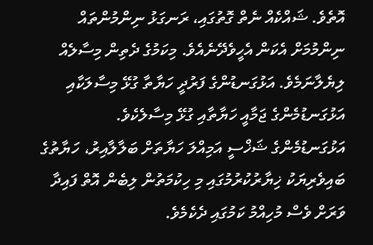އޮތެވެ. ޝައްކެއް ނެތް ގޮތުގައި، ރަނގަޅު ނިންމުންތައް ނިންމުމަށް އެކަން އެހީވެދޭނެއެވެ. މިކަމުގެ ދެތިން މިސާލެއް ލިޔެލާނަމެވެ. އަޅުގަނޑުންގެ ފަރުދީ ހަޔާތާ ގުޅޭ މިސާލަކާއި އަޅުގަނޑުމެންގެ ޖަމާއީ ހަޔާތާއި ގުޅޭ މިސާލެކެވެ.
އަޅުގަނޑުމެންގެ ޝަޚްސީ އަމިއްލަ ހަޔާތަށް ބަލާލާއިރު، ހަޔާތުގެ ބައިވެރިޔަކު ޚިޔާރުކުރުމުގައި މި ހިކުމަތުން ލިބެން އޮތް ފައިދާ ވަރަށް ވެސް މުހިއްމު ކަމުގައި ދެކެމެވެ.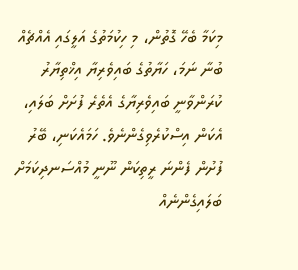މިކަމާ ބެހޭ ގޮތުން، މި ހިކުމަތުގެ އަލީގައި އެއްޗެއް ބުނާ ނަމަ، ހަޔާތުގެ ބައިވެރިޔާ އިޚްތިޔާރު ކުރަންވާނީ ބައިވެރިޔާގެ އެތެރެ ފުށަށް ބަލައި، އެކަން އިސްކުރެވިގެންނެވެ. ހަމައެކަނި، ބޭރު ފުށުން ފެންނަ ރީތިކަން ނޫނީ މުއްސަނދިކަމަށް ބަލައިގެންނެއް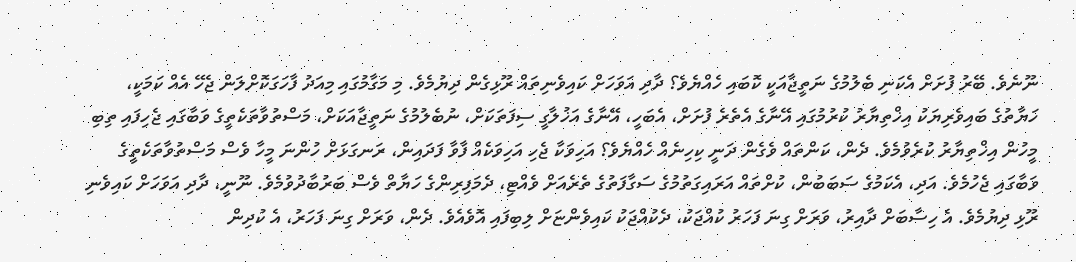ނޫނެވެ. ބޭރު ފުށަށް އެކަނި ބެލުމުގެ ނަތީޖާއަކީ ކޮބައި ހެއްޔެވެ؟ ދާދި އަވަހަށް ކައިވެނިތައް ރޫޅިގެން ދިޔުމެވެ. މި މަގާމުގައި މިއަދު ފާހަގަކޮށްލަން ޖެހޭ އެއް ކަމަކީ، ހަޔާތުގެ ބައިވެރިޔަކު އިޚްތިޔާރު ކުރުމުގައި އޭނާގެ އެތެރެ ފުށަށް، އެބަހީ، އޭނާގެ އަޚުލާގީ ސިފަތަކަށް، ނުބެލުމުގެ ނަތީޖާއަކަށް، މަސްތުވާތަކެތީގެ ވަބާގައި ޖެހިފައި ތިބި މީހުން އިޚްތިޔާރު ކުރެވުމެވެ. ދެން، ކަންތައް ވެގެން ދަނީ ކިހިނެއް ހެއްޔެވެ؟ އަހިވަކާ ޖެހި އަހިވަކެއް ފާވާ ފަދައިން، ރަނގަޅަށް ހުންނަ މީހާ ވެސް މަސްތުވާތަކެތީގެ ވަބާގައި ޖެހުމެވެ. އަދި، އެކަމުގެ ސަބަބުން، ކުށްތައް އަރައިގަތުމުގެ ސަގާފަތުގެ ތެރެއަށް ވެއްޓި، ދެމަފިރިންގެ ހަޔާތް ވެސް ބަރުބާދުވުމެވެ. ނޫނީ، ދާދި އަވަހަށް ކައިވެނި ރޫޅި ދިޔުމެވެ. އެ ހިސާބަށް ދާއިރު، ވަރަށް ގިނަ ފަހަރު ކުއްޖަކު، ދެކުއްޖަކު ކައިވެންޏަށް ލިބިފައި އޮވެއެވެ. ދެން، ވަރަށް ގިނަ ފަހަރު، އެ ކުދިން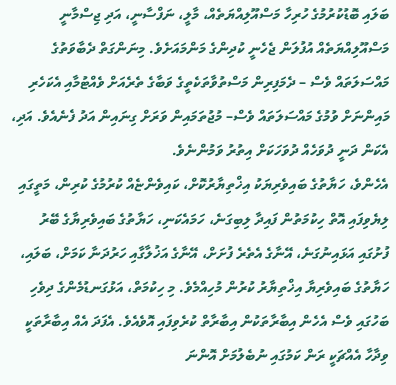ބަލައި ބޮޑުކުރުމުގެ ހުރިހާ މަސްއޫލިއްޔަތެއް، މާލީ، ނަފްސާނީ، އަދި ޖިސްމާނީ މަސްއޫލިއްޔަތެއް އުފުލަން ޖެހެނީ ކުދިންގެ މަންމައަށެވެ. މިނަންގަތް ދެބާވަތުގެ މައްސަލަތައް ވެސް – ދެމަފިރިން މަސްތުވާތަކެތީގެ ވަބާގެ ތެރެއަށް ވެއްޓުމާއި އެކަހެރި މައިންނަށް ވުމުގެ މައްސަލަތައް ވެސް– މުޖުތަމައިން ވަރަށް ގިނައިން އަދު ފެނެއެވެ. އަދި، އެކަން ދަނީ ދުވަހެއް ދުވަހަކަށް އިތުރު ވަމުންނެވެ.
އެހެންވެ، ހަޔާތުގެ ބައިވެރިޔަކު އިޚްތިޔާރުކޮށް، ކައިވެންޏެއް ކުރުމުގެ ކުރިން، މަތީގައި ލިޔެވިފައި އޮތް ހިކުމަތުން ފައިދާ ލިބިގަނެ، ހަމައެކަނި، ހަޔާތުގެ ބައިވެރިޔާގެ ބޭރު ފުށުގައި އަޅައިނުގަނެ، އޭނާގެ އެތެރެ ފުށަށް، އޭނާގެ އަޚުލާގާއި ހަރުދަނާ ކަމަށް، ބަލައި، ހަޔާތުގެ ބައިވެރިޔާ އިޚްތިޔާރު ކުރުން މުހިއްމެވެ. މި ހިކުމަތް، އަޅުގަނޑުމެންގެ ދިވެހި ބަހުގައި ވެސް އެހެން އިބާރާތަކުން އިބާރާތް ކުރެވިފައި އޮވެއެވެ. އެފަދަ އެއް އިބާރާތަކީ ވިދާހާ އެއްޗަކީ ރަން ކަމުގައި ނުބެލުމަށް އޮންނަ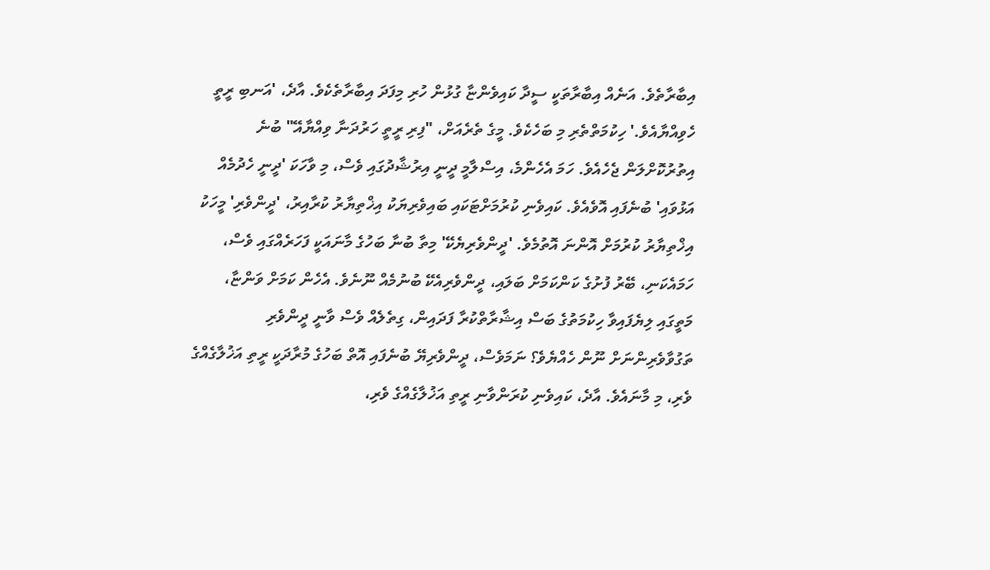އިބާރާތެވެ. އަނެއް އިބާރާތަކީ ސީދާ ކައިވެންޏާ ގުޅުން ހުރި މިފަދަ އިބާރާތެކެވެ. އާދެ، 'އަނބި ރީތީ ހެވިއްޔާއެވެ.' ހިކުމަތްތެރި މި ބަހެކެވެ. މީގެ ތެރެއަށް، "ފިރި ރީތީ ހަރުދަނާ ވިއްޔާއޭ" ބުނެ އިތުރުކޮށްލަން ޖެހެއެވެ. ހަމަ އެހެންމެ، އިސްލާމީ ދީނީ އިރުޝާދުގައި ވެސް، މި ވާހަކަ 'ދީނީ ހެދުމެއް އަޅުވައި' ބުނެފައި އޮވެއެވެ. ކައިވެނި ކުރުމަށްޓަކައި ބައިވެރިޔަކު އިޚްތިޔާރު ކުރާއިރު، 'ދީންވެރި' މީހަކު އިޚްތިޔާރު ކުރުމަށް އޮންނަ އޮތުމެވެ. 'ދީންވެރިޔެކޭ' މިތާ ބުނާ ބަހުގެ މާނައަކީ ފަހަރެއްގައި ވެސް، ހަމައެކަނި، ބޭރު ފުށުގެ ކަންކަމަށް ބަލައި، ދީންވެރިއެކޭ ބުނުމެއް ނޫނެވެ. އެހެން ކަމަށް ވަންޏާ، މަތީގައި ލިޔެފައިވާ ހިކުމަތުގެ ބަސް އިޝާރާތްކުރާ ފަދައިން، ގިތެލެއް ވެސް ވާނީ ދީންވެރި ތަގުވާވެރިންނަށް ނޫން ހެއްޔެވެ؟ ނަމަވެސް، ދީންވެރިޔޭ ބުނެފައި އޮތް ބަހުގެ މުރާދަކީ ރީތި އަޚުލާގެއްގެ ވެރި، މި މާނައެވެ. އާދެ، ކައިވެނި ކުރަންވާނި ރީތި އަޚުލާގެއްގެ ވެރި،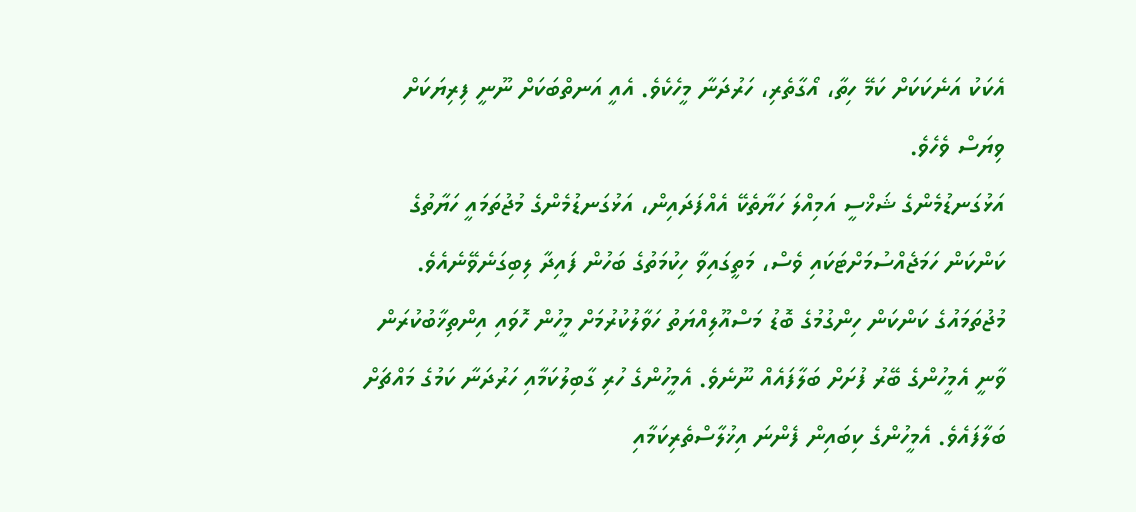އެކަކު އަނެކަކަށް ކަމޭ ހިތާ، އޯގާތެރި، ހަރުދަނާ މީހެކެވެ. އެއީ އަނތްބަކަށް ނޫނީ ފިރިޔަކަށް ވިޔަސް ވެހެވެ.
އަޅުގަނޑުމެންގެ ޝަޚްސީ އަމިއްލަ ހަޔާތެކޭ އެއްފަދައިން، އަޅުގަނޑުމެންގެ މުޖުތަމައީ ހަޔާތުގެ ކަންކަން ހަމަޖެއްސުމަށްޓަކައި ވެސް، މަތީގައިވާ ހިކުމަތުގެ ބަހުން ފައިދާ ލިބިގަނެވޭނެއެވެ. މުޖުތަމައުގެ ކަންކަން ހިންގުމުގެ ބޮޑު މަސްއޫލިއްޔަތު ހަވާލުކުރުމަށް މީހުން ހޮވައި އިންތިޚާބުކުރަން ވާނީ އެމީހުންގެ ބޭރު ފުށަށް ބަލާފައެއް ނޫނެވެ. އެމީހުންގެ ހުރި ގާބިލުކަމާއި ހަރުދަނާ ކަމުގެ މައްޗަށް ބަލާފައެވެ. އެމީހުންގެ ކިބައިން ފެންނަ އިޚުލާސްތެރިކަމާއި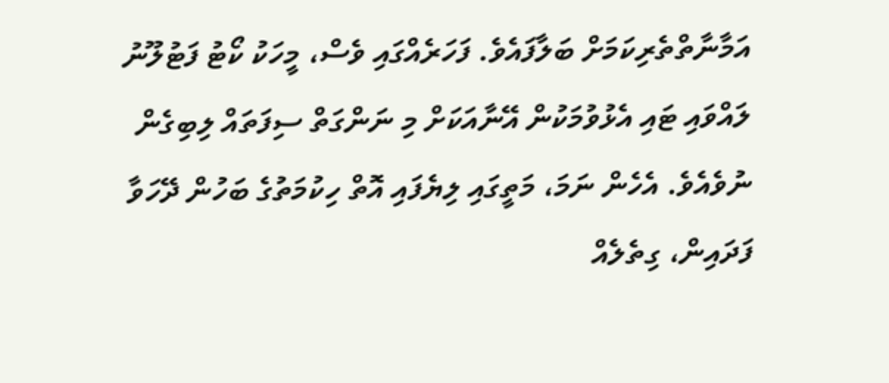އަމާނާތްތެރިކަމަށް ބަލާފައެވެ. ފަހަރެއްގައި ވެސް، މީހަކު ކޯޓު ފަޓުލޫނު ލައްވައި ޓައި އެޅުވުމަކުން އޭނާއަކަށް މި ނަންގަތް ސިފަތައް ލިބިގެން ނުވެއެވެ. އެހެން ނަމަ، މަތީގައި ލިޔެފައި އޮތް ހިކުމަތުގެ ބަހުން ދޭހަވާ ފަދައިން، ގިތެލެއް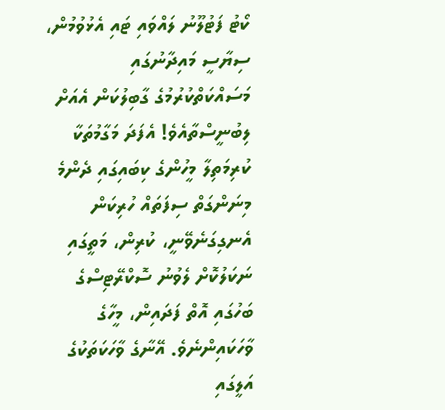ކޯޓު ފަޓުލޫނު ލައްވައި ޓައި އެޅުވުމުން، ސިޔާސީ މައިދާނުގައި މަސައްކަތްކުރުމުގެ ގާބިލުކަން އެއަށް ލިބުނީސްތާއެވެ! އެފަދަ މަގާމުތަކާ ކުރިމަތިލާ މީހުންގެ ކިބައިގައި ދެންމެ މިނަންގަތް ސިފަތައް ހުރިކަން އެނގިގަނެވޭނީ، ކުރިން، މަތީގައި ނަކަލުކޮށް ލެވުނު ސޮކްރޭޓިސްގެ ބަހުގައި އޮތް ފަދައިން، މީހާގެ ވާހަކައިންނެވެ. އޭނާގެ ވާހަކަތަކުގެ އަލީގައި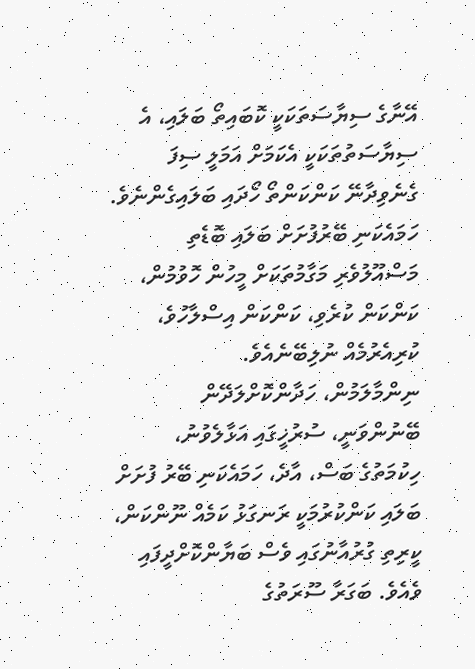އޭނާގެ ސިޔާސަތަކަކީ ކޮބައިތޯ ބަލައި، އެ ސިޔާސަތުތަކަކީ އެކަމަށް އަމަލީ ސިފަ ގެނެވިދާނޭ ކަންކަންތޯ ހޯދައި ބަލައިގެންނެވެ. ހަމައެކަނި ބޭރުފުށަށް ބަލައި ބޮޑެތި މަސްއޫލުވެރި މަގާމުތަކަށް މީހުން ހޮވުމުން، ކަންކަން ކުރެވި، ކަންކަން އިސްލާހުވެ، ކުރިއެރުމެއް ނުލިބޭނެއެވެ.
ނިންމާލަމުން، ހަދާންކޮށްލަދޭން ބޭނުންވަނީ، ސުރުޚީގައި އަޅާލެވުނު، ހިކުމަތުގެ ބަސް، އާދެ، ހަމައެކަނި ބޭރު ފުށަށް ބަލައި ކަންކުރުމަކީ ރަނގަޅު ކަމެއް ނޫންކަން، ކީރިތި ގުރުއާނުގައި ވެސް ބަޔާންކޮށްދީފައި ވެއެވެ. ބަގަރާ ސޫރަތުގެ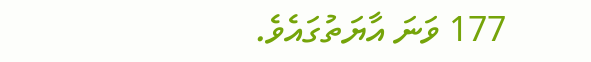177 ވަނަ އާޔަތުގައެވެ.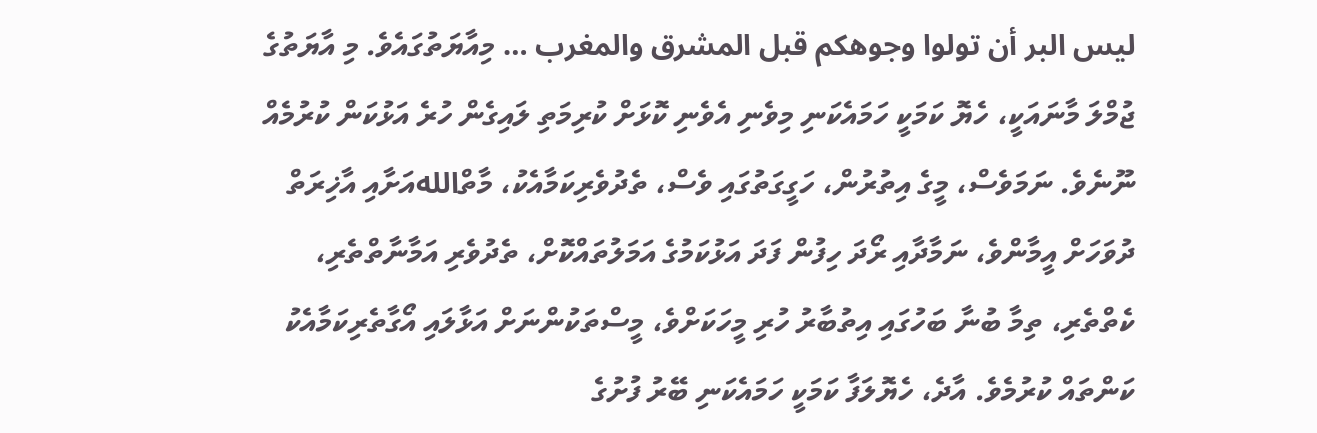ليس البر أن تولوا وجوهكم قبل المشرق والمغرب … މިއާޔަތުގައެވެ. މި އާޔަތުގެ ޖުމްލަ މާނައަކީ، ހެޔޮ ކަމަކީ ހަމައެކަނި މިވެނި އެވެނި ކޮޅަށް ކުރިމަތި ލައިގެން ހުރެ އަޅުކަން ކުރުމެއް ނޫނެވެ. ނަމަވެސް، މީގެ އިތުރުން، ހަގީގަތުގައި ވެސް، ތެދުވެރިކަމާއެކު، މާތްاللهއަށާއި އާޚިރަތް ދުވަހަށް އީމާންވެ، ނަމާދާއި ރޯދަ ހިފުން ފަދަ އަޅުކަމުގެ އަމަލުތައްކޮށް، ތެދުވެރި އަމާނާތްތެރި، ކެތްތެރި، ތިމާ ބުނާ ބަހުގައި އިތުބާރު ހުރި މީހަކަށްވެ، މީސްތަކުންނަށް އަޅާލައި އޯގާތެރިކަމާއެކު ކަންތައް ކުރުމެވެ. އާދެ، ހެޔޮލަފާ ކަމަކީ ހަމައެކަނި ބޭރު ފުށުގެ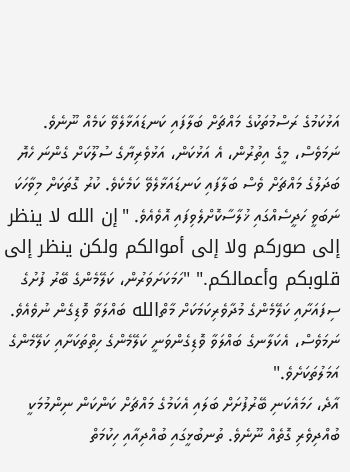އަޅުކަމުގެ ރަސްމުތަކުގެ މައްޗަށް ބަލާފައި ކަނޑައަޅާލެވޭ ކަމެއް ނޫނެވެ. ނަމަވެސް، މީގެ އިތުރުން، އެ އަޅުކަން، އަޅުވެރިޔާގެ ސުލޫކަށް ގެންނަ ހެޔޮ ބަދަލުގެ މައްޗަށް ވެސް ބަލާފައި ކަނޑައަޅާލެވޭ ކަމެކެވެ. ކުރު ގޮތަކަށް މިވާހަކަ ނަބަވީ ހަދީސެއްގައި ޚުލާސާކޮށްލެވިފައި އޮވެއެވެ. "إن الله لا ينظر إلى صوركم ولا إلى أموالكم ولكن ينظر إلى قلوبكم وأعمالكم." "ހަމަކަށަވަރުން، ކަލޭމެންގެ ބޭރު ފުށުގެ ސިފައަށާއި ކަލޭމެންގެ މުދާވެރިކަމަކަށް މާތްالله ބައްލަވާ ވޮޑިގެން ނުވެއެވެ. ނަމަވެސް، އެކަލާނގެ ބައްލަވާ ވޮޑިގެންވަނީ ކަލޭމެންގެ ހިތްތަކަށާއި ކަލޭމެންގެ އަމަލުތަކަށެވެ."
އާދެ، ހަމައެކަނި ބޭރުފުށަށް ބަލައި އެކަމުގެ މައްޗަށް ކަންކަން ނިންމުމަކީ ބުއްދިވެރި ގޮތެއް ނޫނެވެ. ތުނބުޅީގައި ބުއްދިއާއި ހިކުމަތް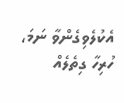އެކުލެވިގެންވާ ނަމަ، ހުރިހާ ގިތެލެއް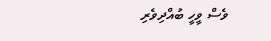ވެސް ވީހީ ބުއްދިވެރި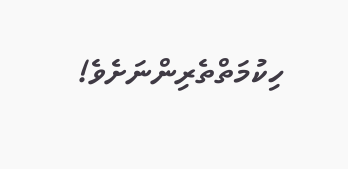ހިކުމަތްތެރިންނަށެވެ!